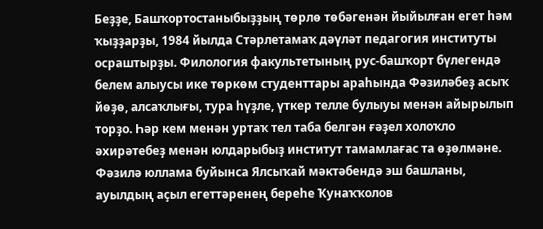Беҙҙе, Башҡортостаныбыҙҙың төрлө төбәгенән йыйылған егет һәм ҡыҙҙарҙы, 1984 йылда Стәрлетамаҡ дәүләт педагогия институты осраштырҙы. Филология факультетының рус-башҡорт бүлегендә белем алыусы ике төркөм студенттары араһында Фәзиләбеҙ асыҡ йөҙө, алсаҡлығы, тура һүҙле, үткер телле булыуы менән айырылып торҙо. Һәр кем менән уртаҡ тел таба белгән ғәҙел холоҡло әхирәтебеҙ менән юлдарыбыҙ институт тамамлағас та өҙөлмәне. Фәзилә юллама буйынса Ялсыҡай мәктәбендә эш башланы, ауылдың аҫыл егеттәренең береһе Ҡунаҡҡолов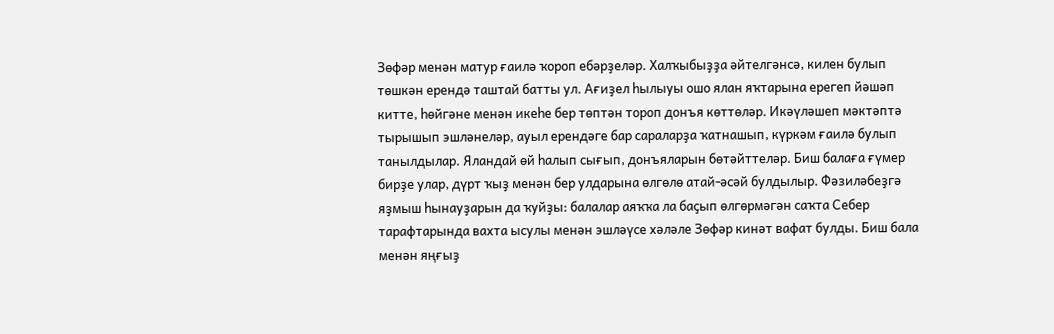Зөфәр менән матур ғаилә ҡороп ебәрҙеләр. Халҡыбыҙҙа әйтелгәнсә, килен булып төшкән ерендә таштай батты ул. Ағиҙел һылыуы ошо ялан яҡтарына ерегеп йәшәп китте, һөйгәне менән икеһе бер төптән тороп донъя көттөләр. Икәүләшеп мәктәптә тырышып эшләнеләр, ауыл ерендәге бар сараларҙа ҡатнашып, күркәм ғаилә булып танылдылар. Яландай өй һалып сығып, донъяларын бөтәйттеләр. Биш балаға ғүмер бирҙе улар, дүрт ҡыҙ менән бер улдарына өлгөлө атай-әсәй булдылыр. Фәзиләбеҙгә яҙмыш һынауҙарын да ҡуйҙы: балалар аяҡҡа ла баҫып өлгөрмәгән саҡта Себер тарафтарында вахта ысулы менән эшләүсе хәләле Зөфәр кинәт вафат булды. Биш бала менән яңғыҙ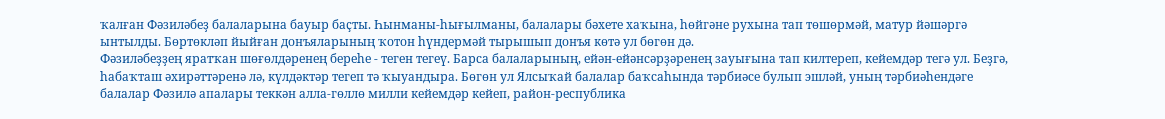ҡалған Фәзиләбеҙ балаларына бауыр баҫты. Һынманы-һығылманы, балалары бәхете хаҡына, һөйгәне рухына тап төшөрмәй, матур йәшәргә ынтылды. Бөртөкләп йыйған донъяларының ҡотон һүндермәй тырышып донъя көтә ул бөгөн дә.
Фәзиләбеҙҙең яратҡан шөғөлдәренең береһе - теген тегеү. Барса балаларының, ейән-ейәнсәрҙәренең зауығына тап килтереп, кейемдәр тегә ул. Беҙгә, һабаҡташ әхирәттәренә лә, күлдәктәр тегеп тә ҡыуандыра. Бөгөн ул Ялсыҡай балалар баҡсаһында тәрбиәсе булып эшләй, уның тәрбиәһендәге балалар Фәзилә апалары теккән алла-гөллө милли кейемдәр кейеп, район-республика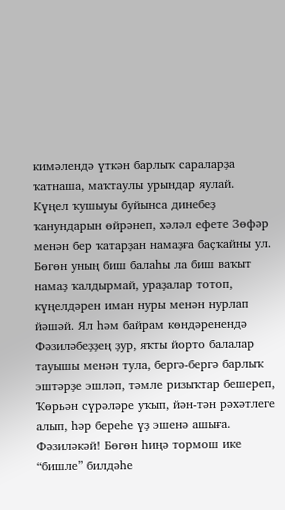кимәлендә үткән барлыҡ сараларҙа ҡатнаша, маҡтаулы урындар яулай.
Күңел ҡушыуы буйынса динебеҙ ҡанундарын өйрәнеп, хәләл ефете Зөфәр менән бер ҡатарҙан намаҙға баҫҡайны ул. Бөгөн уның биш балаһы ла биш ваҡыт намаҙ ҡалдырмай, ураҙалар тотоп, күңелдәрен иман нуры менән нурлап йәшәй. Ял һәм байрам көндәренендә Фәзиләбеҙҙең ҙур, яҡты йорто балалар тауышы менән тула, бергә-бергә барлыҡ эштәрҙе эшләп, тәмле ризыҡтар бешереп, Ҡөрьән сүрәләре уҡып, йән-тән рәхәтлеге алып, һәр береһе үҙ эшенә ашыға.
Фәзиләкәй! Бөгөн һиңә тормош ике “бишле” билдәһе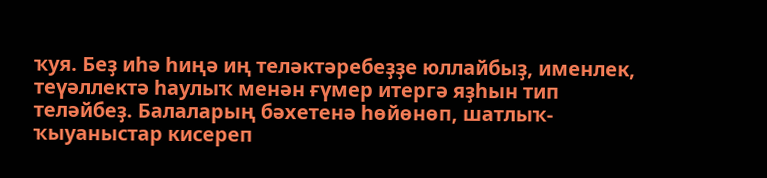ҡуя. Беҙ иһә һиңә иң теләктәребеҙҙе юллайбыҙ, именлек, теүәллектә һаулыҡ менән ғүмер итергә яҙһын тип теләйбеҙ. Балаларың бәхетенә һөйөнөп, шатлыҡ-ҡыуаныстар кисереп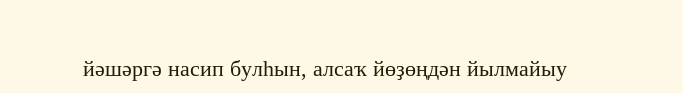йәшәргә насип булһын, алсаҡ йөҙөңдән йылмайыу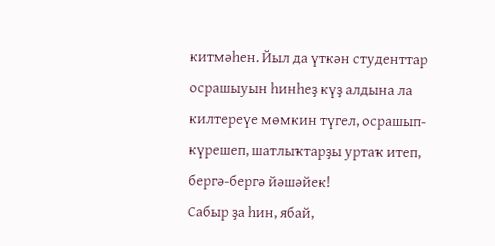китмәһен. Йыл да үткән студенттар осрашыуын һинһеҙ күҙ алдына ла килтереүе мөмкин түгел, осрашып-күрешеп, шатлыҡтарҙы уртаҡ итеп, бергә-бергә йәшәйек!
Сабыр ҙа һин, ябай,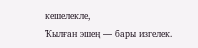кешелекле,
Ҡылған эшең — бары изгелек.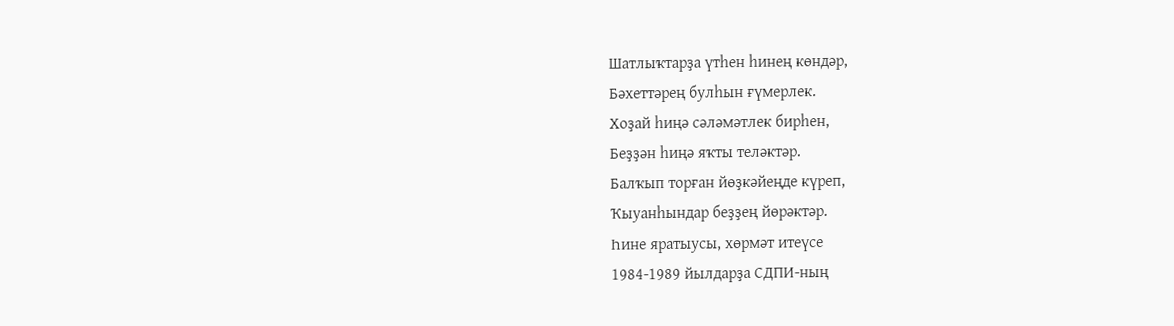Шатлыҡтарҙа үтһен һинең көндәр,
Бәхеттәрең булһын ғүмерлек.
Хоҙай һиңә сәләмәтлек бирһен,
Беҙҙән һиңә яҡты теләктәр.
Балҡып торған йөҙкәйеңде күреп,
Ҡыуанһындар беҙҙең йөрәктәр.
Һине яратыусы, хөрмәт итеүсе
1984-1989 йылдарҙа СДПИ-ның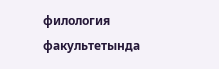филология факультетында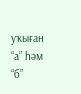уҡыған
“а” һәм “б”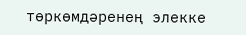төркөмдәренең элекке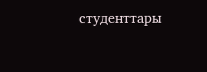студенттары